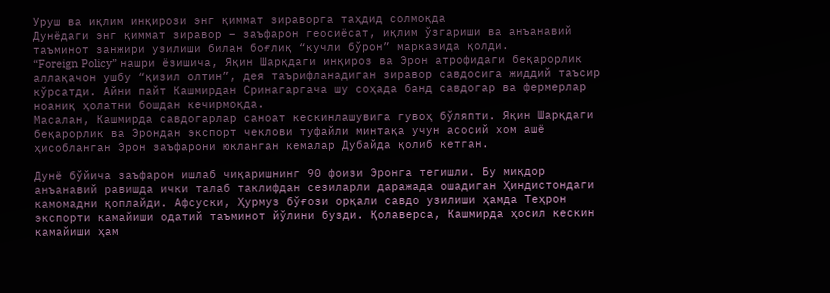Уруш ва иқлим инқирози энг қиммат зираворга таҳдид солмоқда
Дунёдаги энг қиммат зиравор – заъфарон геосиёсат, иқлим ўзгариши ва анъанавий таъминот занжири узилиши билан боғлиқ “кучли бўрон” марказида қолди.
“Foreign Policy” нашри ёзишича, Яқин Шарқдаги инқироз ва Эрон атрофидаги беқарорлик аллақачон ушбу “қизил олтин”, дея таърифланадиган зиравор савдосига жиддий таъсир кўрсатди. Айни пайт Кашмирдан Сринагаргача шу соҳада банд савдогар ва фермерлар ноаниқ ҳолатни бошдан кечирмоқда.
Масалан, Кашмирда савдогарлар саноат кескинлашувига гувоҳ бўляпти. Яқин Шарқдаги беқарорлик ва Эрондан экспорт чеклови туфайли минтақа учун асосий хом ашё ҳисобланган Эрон заъфарони юкланган кемалар Дубайда қолиб кетган.

Дунё бўйича заъфарон ишлаб чиқаришнинг 90 фоизи Эронга тегишли. Бу миқдор анъанавий равишда ички талаб таклифдан сезиларли даражада ошадиган Ҳиндистондаги камомадни қоплайди. Афсуски, Ҳурмуз бўғози орқали савдо узилиши ҳамда Теҳрон экспорти камайиши одатий таъминот йўлини бузди. Қолаверса, Кашмирда ҳосил кескин камайиши ҳам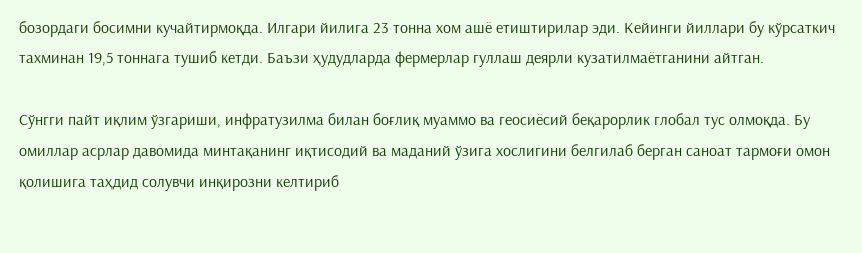бозордаги босимни кучайтирмоқда. Илгари йилига 23 тонна хом ашё етиштирилар эди. Кейинги йиллари бу кўрсаткич тахминан 19,5 тоннага тушиб кетди. Баъзи ҳудудларда фермерлар гуллаш деярли кузатилмаётганини айтган.

Сўнгги пайт иқлим ўзгариши, инфратузилма билан боғлиқ муаммо ва геосиёсий беқарорлик глобал тус олмоқда. Бу омиллар асрлар давомида минтақанинг иқтисодий ва маданий ўзига хослигини белгилаб берган саноат тармоғи омон қолишига таҳдид солувчи инқирозни келтириб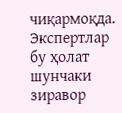чиқармоқда. Экспертлар бу ҳолат шунчаки зиравор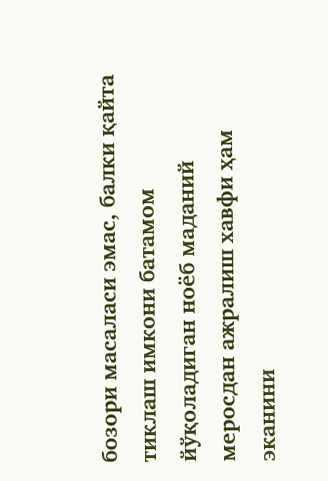бозори масаласи эмас, балки қайта тиклаш имкони батамом йўқоладиган ноёб маданий меросдан ажралиш хавфи ҳам эканини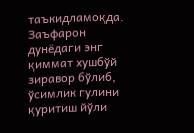таъкидламоқда.
Заъфарон дунёдаги энг қиммат хушбўй зиравор бўлиб, ўсимлик гулини қуритиш йўли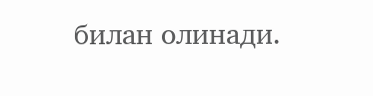билан олинади.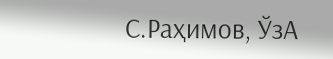С.Раҳимов, ЎзА